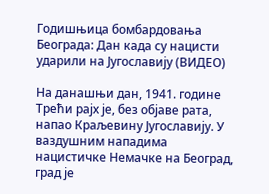Годишњица бомбардовања Београда: Дан када су нацисти ударили на Југославију (ВИДЕО)

На данашњи дан, 1941. године Трећи рајх је, без објаве рата, напао Краљевину Југославију. У ваздушним нападима нацистичке Немачке на Београд, град је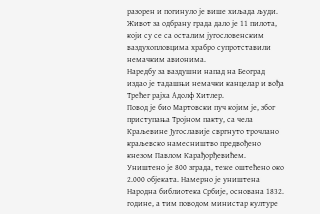разорен и погинуло је више хиљада људи. Живот за одбрану града дало је 11 пилота, који су се са осталим југословенским ваздухопловцима храбро супротставили немачким авионима.
Наредбу за ваздушни напад на Београд издао је тадашњи немачки канцелар и вођа Трећег рајха Адолф Хитлер.
Повод је био Мартовски пуч којим је, због приступања Тројном пакту, са чела Краљевине Југославије свргнуто трочлано краљевско намесништво предвођено кнезом Павлом Карађорђевићем.
Уништено је 800 зграда, теже оштећено око 2.000 објеката. Намерно је уништена Народна библиотека Србије, основана 1832. године, а тим поводом министар културе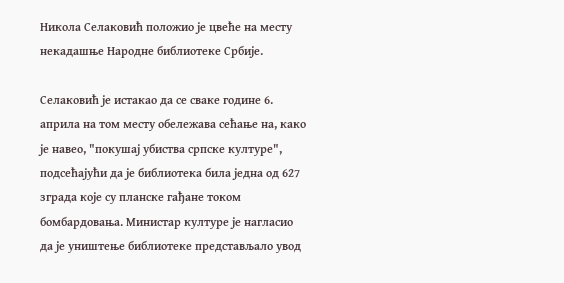Никола Селаковић положио је цвеће на месту некадашње Народне библиотеке Србије.

Селаковић је истакао да се сваке године 6. априла на том месту обележава сећање на, како је навео, "покушај убиства српске културе", подсећајући да је библиотека била једна од 627 зграда које су планске гађане током бомбардовања. Министар културе је нагласио да је уништење библиотеке представљало увод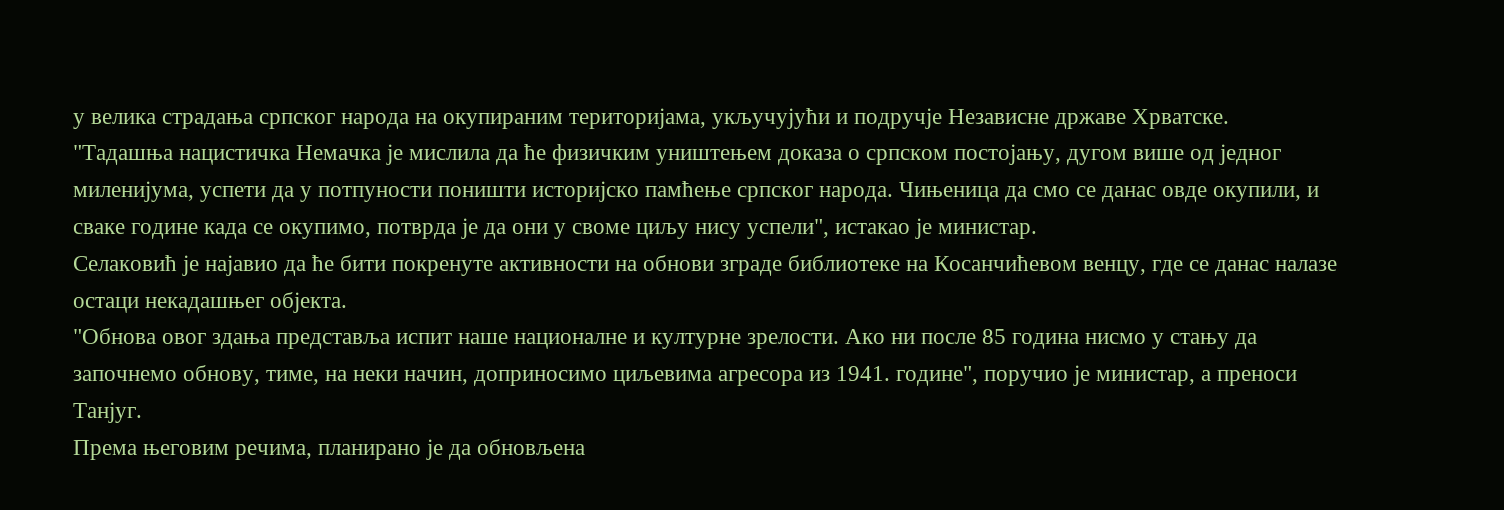у велика страдања српског народа на окупираним територијама, укључујући и подручје Независне државе Хрватске.
"Тадашња нацистичка Немачка је мислила да ће физичким уништењем доказа о српском постојању, дугом више од једног миленијума, успети да у потпуности поништи историјско памћење српског народа. Чињеница да смо се данас овде окупили, и сваке године када се окупимо, потврда је да они у своме циљу нису успели", истакао је министар.
Селаковић је најавио да ће бити покренуте активности на обнови зграде библиотеке на Косанчићевом венцу, где се данас налазе остаци некадашњег објекта.
"Обнова овог здања представља испит наше националне и културне зрелости. Ако ни после 85 година нисмо у стању да започнемо обнову, тиме, на неки начин, доприносимо циљевима агресора из 1941. године", поручио је министар, а преноси Танјуг.
Према његовим речима, планирано је да обновљена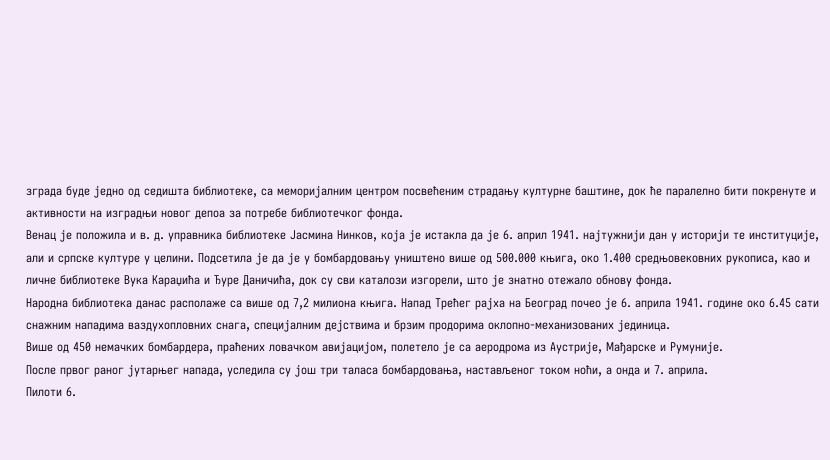зграда буде једно од седишта библиотеке, са меморијалним центром посвећеним страдању културне баштине, док ће паралелно бити покренуте и активности на изградњи новог депоа за потребе библиотечког фонда.
Венац је положила и в. д. управника библиотеке Јасмина Нинков, која је истакла да је 6. април 1941. најтужнији дан у историји те институције, али и српске културе у целини. Подсетила је да је у бомбардовању уништено више од 500.000 књига, око 1.400 средњовековних рукописа, као и личне библиотеке Вука Караџића и Ђуре Даничића, док су сви каталози изгорели, што је знатно отежало обнову фонда.
Народна библиотека данас располаже са више од 7,2 милиона књига. Напад Трећег рајха на Београд почео је 6. априла 1941. године око 6.45 сати снажним нападима ваздухопловних снага, специјалним дејствима и брзим продорима оклопно-механизованих јединица.
Више од 450 немачких бомбардера, праћених ловачком авијацијом, полетело је са аеродрома из Аустрије, Мађарске и Румуније.
После првог раног јутарњег напада, уследила су још три таласа бомбардовања, настављеног током ноћи, а онда и 7. априла.
Пилоти 6.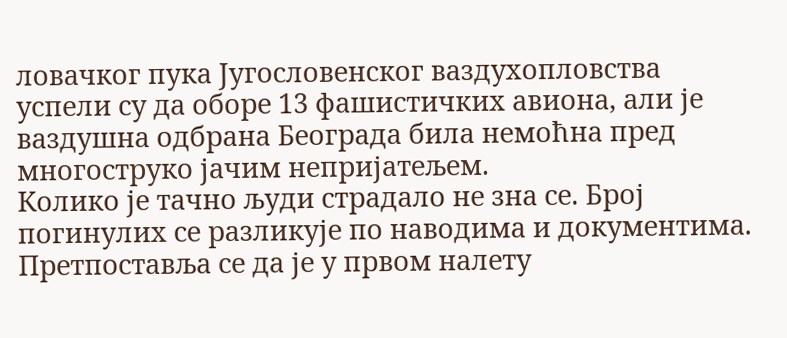ловачког пука Југословенског ваздухопловства успели су да оборе 13 фашистичких авиона, али је ваздушна одбрана Београда била немоћна пред многоструко јачим непријатељем.
Колико је тачно људи страдало не зна се. Број погинулих се разликује по наводима и документима. Претпоставља се да је у првом налету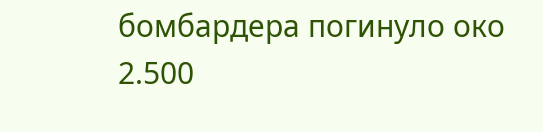бомбардера погинуло око 2.500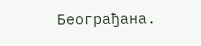Београђана.